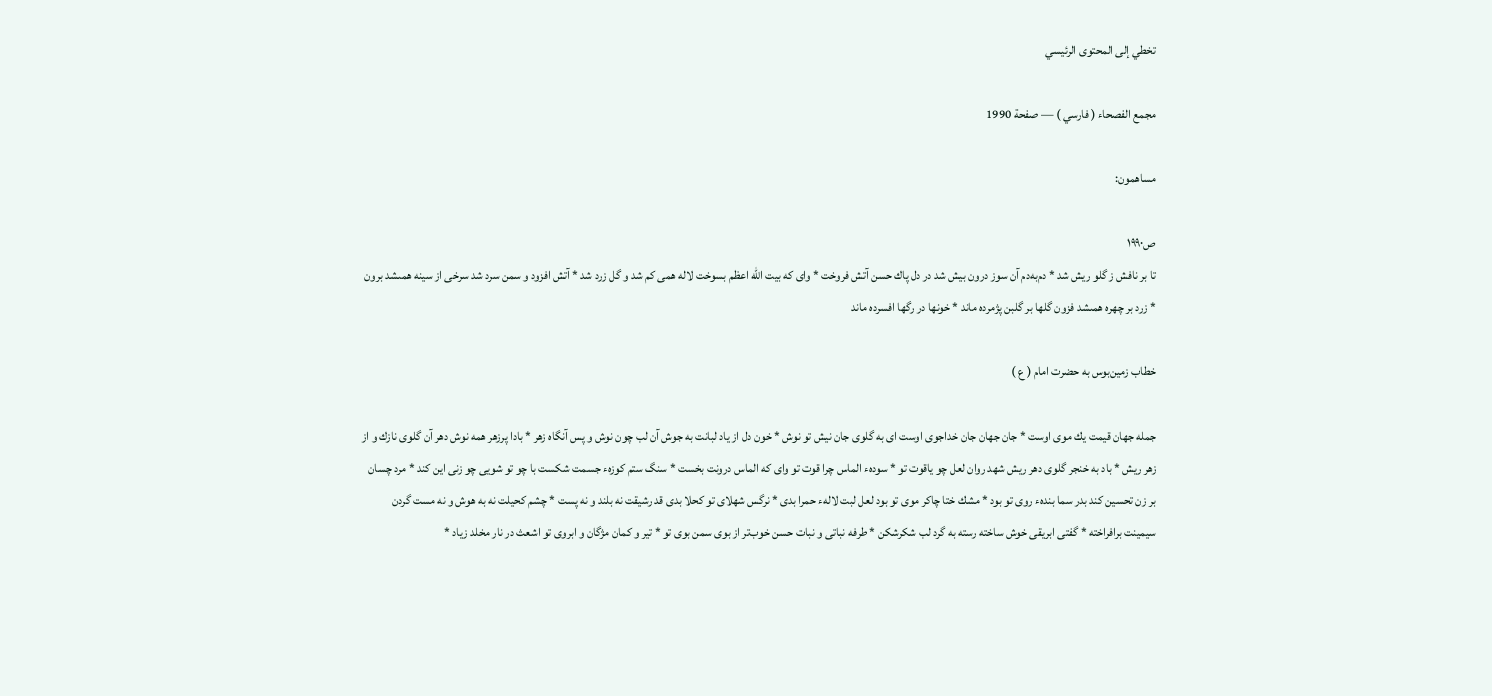تخطي إلى المحتوى الرئيسي

مجمع الفصحاء ( فارسي ) — صفحة 1990

مساهمون:

ص١٩٩٠
تا بر نافش ز گلو ريش شد * دم‌به‌دم آن سوز درون بيش شد در دل پاك حسن آتش فروخت * واى كه بيت اللّه اعظم بسوخت لاله همى كم شد و گل زرد شد * آتش افزود و سمن سرد شد سرخى از سينه همىشد برون * زرد بر چهره همىشد فزون گلها بر گلبن پژمرده ماند * خونها در رگها افسرده ماند

خطاب زمين‌بوس به حضرت امام ( ع )

جمله جهان قيمت يك موى اوست * جان جهان جان خداجوى اوست اى به گلوى جان نيش تو نوش * خون دل از ياد لبانت به جوش آن لب چون نوش و پس آنگاه زهر * بادا پرزهر همه نوش دهر آن گلوى نازك و از زهر ريش * باد به خنجر گلوى دهر ريش شهد روان لعل چو ياقوت تو * سودهء الماس چرا قوت تو واى كه الماس درونت بخست * سنگ ستم كوزهء جسمت شكست با چو تو شويى چو زنى اين كند * مرد چسان بر زن تحسين كند بدر سما بندهء روى تو بود * مشك ختا چاكر موى تو بود لعل لبت لالهء حمرا بدى * نرگس شهلاى تو كحلا بدى قد رشيقت نه بلند و نه پست * چشم كحيلت نه به هوش و نه مست گردن سيمينت برافراخته * گفتى ابريقى خوش ساخته رسته به گرد لب شكرشكن * طرفه نباتى و نبات حسن خوب‌تر از بوى سمن بوى تو * تير و كمان مژگان و ابروى تو اشعث در نار مخلد زياد *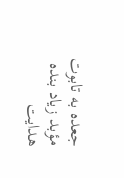جعده به تابوت مؤبد زياد بنده هدايت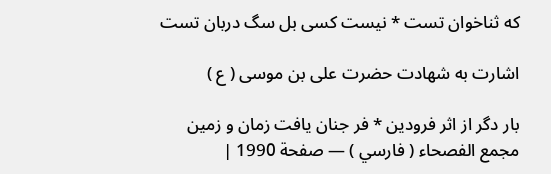كه ثناخوان تست * نيست كسى بل سگ دربان تست

اشارت به شهادت حضرت على بن موسى ( ع )

بار دگر از اثر فرودين * فر جنان يافت زمان و زمين
مجمع الفصحاء ( فارسي ) — صفحة 1990 |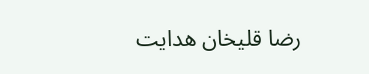رضا قليخان هدايت